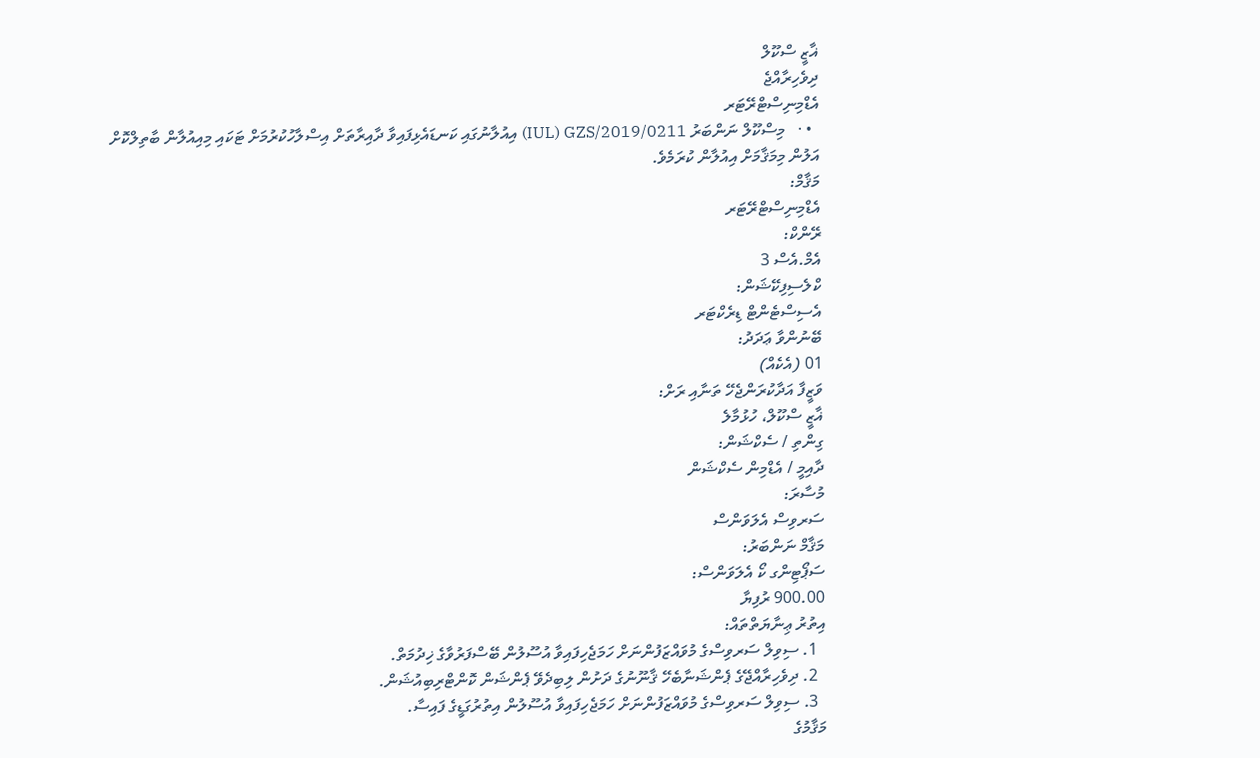ޣާޒީ ސްކޫލް
ދިވެހިރާއްޖެ
އެޑްމިނިސްޓްރޭޓަރ
  • ·   މިސްކޫލް ނަންބަރު IUL) GZS/2019/0211) އިއުލާނުގައި ކަނޑައެޅިފައިވާ ދާއިރާތަށް އިސްލާހުކުރުމަށް ޓަކައި މިއިއުލާން ބާތިލްކޮށް އަލުން މިމަޤާމަށް އިއުލާން ކުރަމެވެ.
މަޤާމް:
އެޑްމިނިސްޓްރޭޓަރ
ރޭންކް:
އެމް.އެސް 3
ކްލެސިފިކޭޝަން:
އެސިސްޓެންޓް ޑިރެކްޓަރ
ބޭނުންވާ ޢަދަދު:
01 (އެކެއް)
ވަޒީފާ އަދާކުރަންޖެހޭ ތަނާއި ރަށް:
ޣާޒީ ސްކޫލް، ހުޅުމާލެ
ގިންތި / ސެކްޝަން:
ދާއިމީ / އެޑްމިން ސެކްޝަން
މުސާރަ:
ސަރވިސް އެލަވަންސް
މަޤާމް ނަންބަރު:
ސަޕޯޓިންގ ކޯ އެލަވަންސް:
900.00 ރުފިޔާ
އިތުރު ޢިނާޔަތްތައް:
  1. ސިވިލް ސަރވިސްގެ މުވައްޒަފުންނަށް ހަމަޖެހިފައިވާ އުސޫލުން ބޭސްފަރުވާގެ ޚިދުމަތް.
  2. ދިވެހިރާއްޖޭގެ ޕެންޝަނާބެހޭ ޤާނޫނުގެ ދަށުން ލިބިދެވޭ ޕެންޝަން ކޮންޓްރިބިއުޝަން.
  3. ސިވިލް ސަރވިސްގެ މުވައްޒަފުންނަށް ހަމަޖެހިފައިވާ އުސޫލުން އިތުރުގަޑީގެ ފައިސާ.
މަޤާމުގެ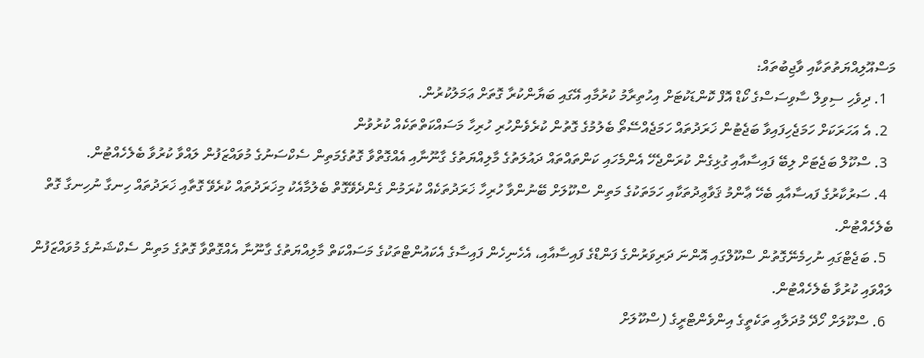މަސްއޫލިއްޔަތުތަކާއި ވާޖިބުތައް:
  1. ދިވެހި ސިވިލް ސާވިސަސްގެ ކޯޑް އޮފް ކޮންޑަކުޓަށް އިހުތިރާމު ކުރުމާއި އޭގައި ބަޔާންކުރާ ގޮތަށް ޢަމަލުކުރުން.
  2. އެ އަހަރަކަށް ހަމަޖެހިފައިވާ ބަޖެޓުން ޚަރަދުތައް ހަމަޖެއްސޭތޯ ބެލުމުގެ ގޮތުން ކުރެވެންހުރި ހުރިހާ މަސައްކަތްތަކެއް ކުރުވުން
  3. ސްކޫލް ބަޖެޓަށް ލިބޭ ފައިސާއާއި ގުޅިގެން ކުރަންޖެހޭ އެންމެހައި ކަންތައްތައް ދައުލަތުގެ މާލިއްޔަތުގެ ގާނޫނާއި އެއްގޮތްވާ ގޮތުގެމަތިން ސެކްސަނުގެ މުވައްޒަފުން ލައްވާ ކުރުވާ ބެލެހެއްޓުން.
  4. ސަރުކާރުގެ ފައސާއާއި ބެހޭ ޢާންމު ޤަވާޢިދުތަކާއި ހަމަތަކުގެ މަތިން ސްކޫލަށް ބޭނުންވާ ހުރިހާ ޚަރަދުތަކެއް ކުރަމުން ގެންދެވޭގޮތް ބެލުމާއެކު މިޚަރަދުތައް ކުރެވޭ ގޮތާއި ޚަރަދުތައް ހިނގާ ނުހިނގާ ގޮތް ބެލެހެއްޓުން.
  5. ބަޖެޓްގައި ނުހިމެނޭގޮތުން ސްކޫލްގައި އޮންނަ ދަރިވަރުންގެ ފަންޑްގެ ފައިސާއާއި، އެހެނިހެން ފައިސާގެ އެކައުންޓްތަކުގެ މަސައްކަތް މާލިއްޔަތުގެ ގާނޫނާ އެއްގޮތްވާ ގޮތުގެ މަތިން ސެކްޝަނުގެ މުވައްޒަފުން ލައްވައި ކުރުވާ ބެލެހެއްޓުން.
  6. ސްކޫލަށް ހޯދޭ މުދަލާއި ތަކެތީގެ އިންވެންޓްރީގެ (ސްކޫލަށް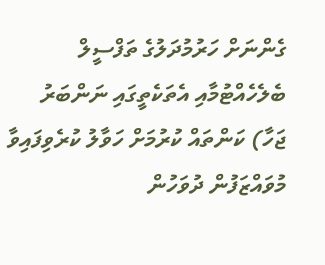ގެންނަށް ހަރުމުދަލުގެ ތަފްސީލް ބެލެހެއްޓުމާއި އެތަކެތީގައި ނަންބަރު ޖަހާ) ކަންތައް ކުރުމަށް ހަވާލު ކުރެވިފައިވާ މުވައްޒަފުން ދުވަހުން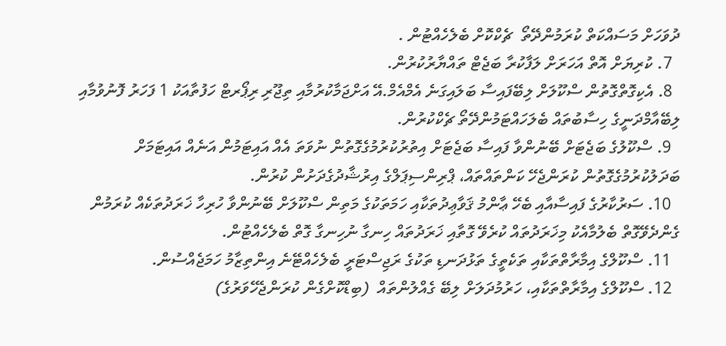ދުވަހަށް މަސައްކަތް ކުރަމުންދޭތޯ  ޗެކްކޮށް ބެލެހެއްޓުން .
  7. ކުރިޔަށް އޮތް އަހަރަށް ލަފާކުރާ ބަޖެޓް ތައްޔާރުކުރުން.
  8. އެކިގޮތްގޮތުން ސްކޫލަށް ލިބޭފައިސާ ބަލައިގަނެ އެމްއެމް.އޭ އަށްޖަމާކުރުމާއި ތިޖޫރި ރިޕޯރޓް ހަފުތާއަކު 1 ފަހަރު ފޮނުވުމާއި ލިބޭއާމްދަނީގެ ހިސާބުތައް ބެލަހައްޓަމުންދޭތޯ ޗެކްކުރުން.
  9. ސްކޫލުގެ ބަޖެޓަށް ބޭނުންވާ ފައިސާ ބަޖެޓަށް އިތުރުކުރުމުގެގޮތުން ނުވަތަ އެއް އައިޓަމުން އަނެއް އައިޓަމަށް ބަދަލުކުރުމުގެގޮތުން ކުރަންޖެހޭ ކަންތައްތައް، ޕްރިންސިޕަލްގެ އިރުޝާދުގެދަށުން ކުރުން.
  10. ސަރުކާރުގެ ފައިސާއާއި ބެހޭ ޢާންމު ޤަވާޢިދުތަކާއި ހަމަތަކުގެ މަތިން ސްކޫލަށް ބޭނުންވާ ހުރިހާ ޚަރަދުތަކެއް ކުރަމުން ގެންދެވޭގޮތް ބެލުމާއެކު މިޚަރަދުތައް ކުރެވޭ ގޮތާއި ޚަރަދުތައް ހިނގާ ނުހިނގާ ގޮތް ބެލެހެއްޓުން.
  11. ސްކޫލްގެ އިމާރާތްތަކާއި ތަކެތީގެ ތަޅުދަނޑި ތަކުގެ ރަޖިސްޓަރީ ބެލެހެއްޓޭނެ އިންތިޒާމު ހަމަޖެއްސުން.
  12. ސްކޫލްގެ އިމާރާތްތަކާއި، ހަރުމުދަލަށް ލިބޭ ގެއްލުންތައް  (ބިޑްކޮށްގެން ކުރަންޖެހޭވަރުގެ)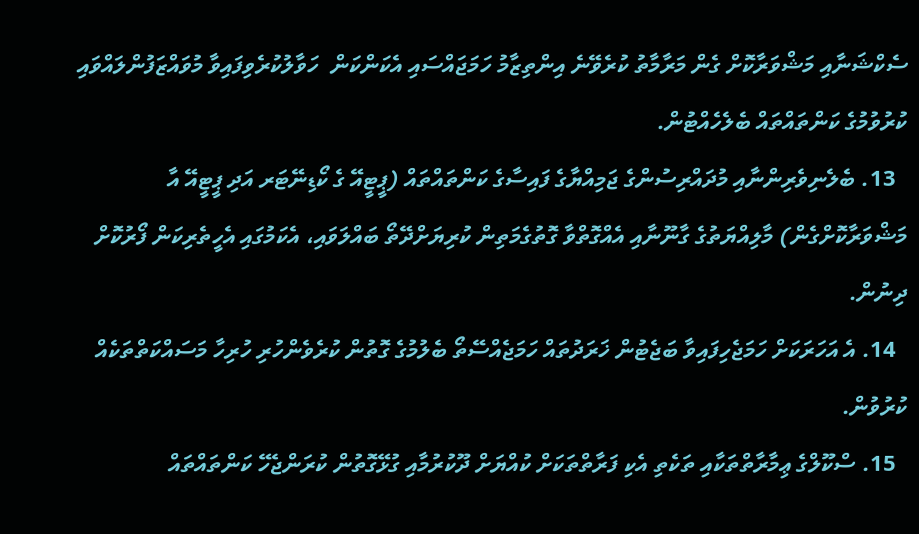ސެކްޝަނާއި މަޝްވަރާކޮށް ގެން މަރާމާތު ކުރެވޭނެ އިންތިޒާމު ހަމަޖައްސައި އެކަންކަން  ހަވާލުކުރެވިފައިވާ މުވައްޒަފުންލައްވައި ކުރުވުމުގެ ކަންތައްތައް ބެލެހެއްޓުން.
  13. ބެލެނިވެރިންނާއި މުދައްރިސުންގެ ޖަމިއްޔާގެ ފައިސާގެ ކަންތައްތައް (ޕީޓީއޭ ގެ ކޯޑިނޭޓަރ އަދި ޕީޓީއޭ އާ މަޝްވަރާކޮށްގެން) މާލިއްޔަތުގެ ގާނޫނާއި އެއްގޮތްވާ ގޮތުގެމަތިން ކުރިޔަށްދޭތޯ ބައްލަވައި، އެކަމުގައި އެހީތެރިކަން ފޯރުކޮށް ދިނުން.
  14. އެ އަހަރަކަށް ހަމަޖެހިފައިވާ ބަޖެޓުން ޚަރަދުތައް ހަމަޖެއްސޭތޯ ބެލުމުގެ ގޮތުން ކުރެވެންހުރި ހުރިހާ މަސައްކަތްތަކެއް ކުރުވުން.
  15. ސްކޫލްގެ ޢިމާރާތްތަކާއި ތަކެތި އެކި ފަރާތްތަކަށް ކުއްޔަށް ދޫކުރުމާއި ގުޅޭގޮތުން ކުރަންޖެހޭ ކަންތައްތައް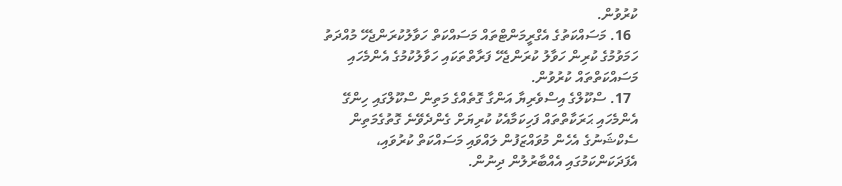ކުރުވުން.
  16. މަސައްކަތުގެ އެގްރީމަންޓްތައް މަސައްކަތް ހަވާލުކުރަންޖެހޭ މުއްދަތު ހަމަވުމުގެ ކުރިން ހަވާލު ކުރަންޖެހޭ ފަރާތްތަކައި ހަވާލުކުމުގެ އެންމެހައި މަސައްކަތްތައް ކުރުވުން.
  17. ސްކޫލްގެ އިސްވެރިޔާ އަންގާ ގޮތެއްގެ މަތިން ސްކޫލްގައި ހިންގޭ އެންމެހައި ޙަރަކާތްތައް ފަހިކަމާއެކު ކުރިޔަށް ގެންދެވޭނެ ގޮތުގެމަތިން ސެކްޝަނުގެ އެހެން މުވައްޒަފުން ލައްވައި މަސައްކަތް ކުރުވައި، އެފަދަކަންކަމުގައި އެއްބާރުލުން ދިނުން.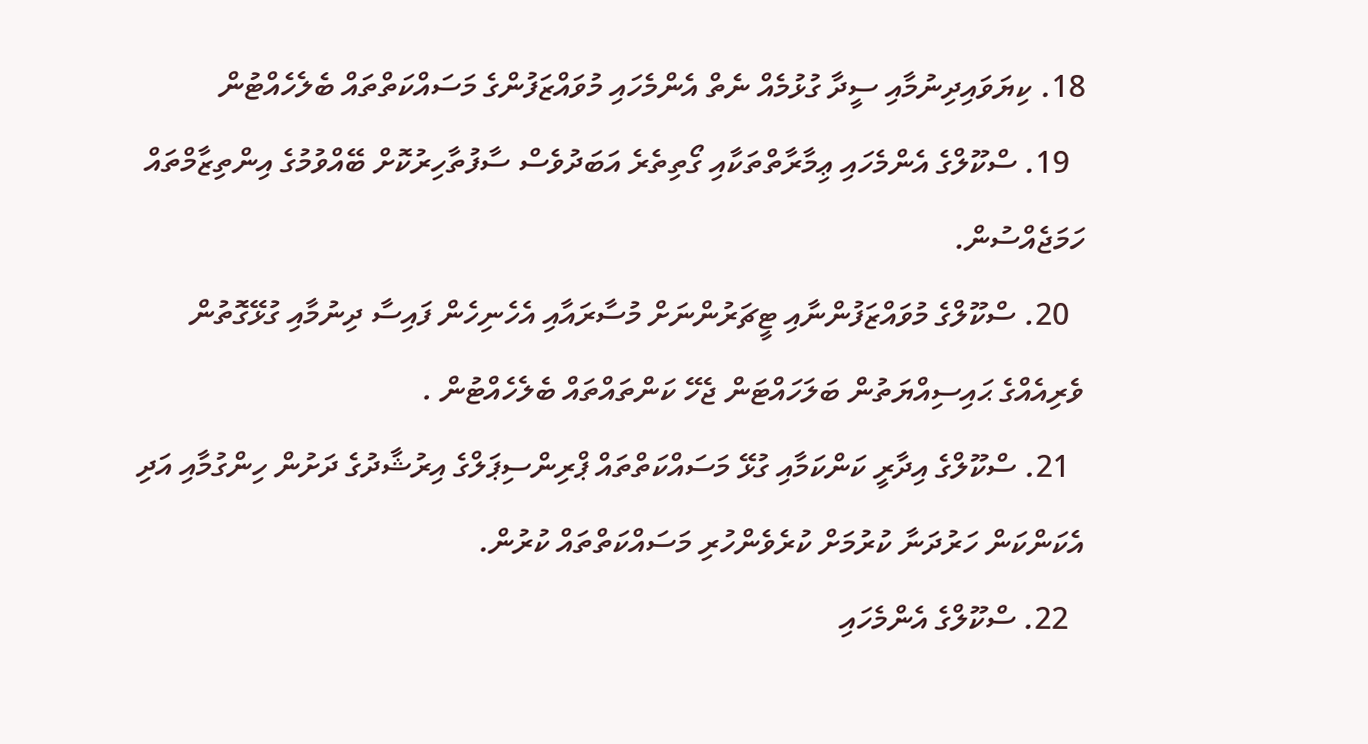18. ކިޔަވައިދިނުމާއި ސީދާ ގުޅުމެއް ނެތް އެންމެހައި މުވައްޒަފުންގެ މަސައްކަތްތައް ބެލެހެއްޓުން
  19. ސްކޫލްގެ އެންމެހައި ޢިމާރާތްތަކާއި ގޯތިތެރެ އަބަދުވެސް ސާފުތާހިރުކޮށް ބޭއްވުމުގެ އިންތިޒާމްތައް ހަމަޖެއްސުން.
  20. ސްކޫލްގެ މުވައްޒަފުންނާއި ޓީޗަރުންނަށް މުސާރައާއި އެހެނިހެން ފައިސާ ދިނުމާއި ގުޅޭގޮތުން ވެރިއެއްގެ ޙައިސިއްޔަތުން ބަލަހައްޓަން ޖެހޭ ކަންތައްތައް ބެލެހެއްޓުން .
  21. ސްކޫލްގެ އިދާރީ ކަންކަމާއި ގުޅޭ މަސައްކަތްތައް ޕްރިންސިޕަލްގެ އިރުޝާދުގެ ދަށުން ހިންގުމާއި އަދި އެކަންކަން ހަރުދަނާ ކުރުމަށް ކުރެވެންހުރި މަސައްކަތްތައް ކުރުން.
  22. ސްކޫލްގެ އެންމެހައި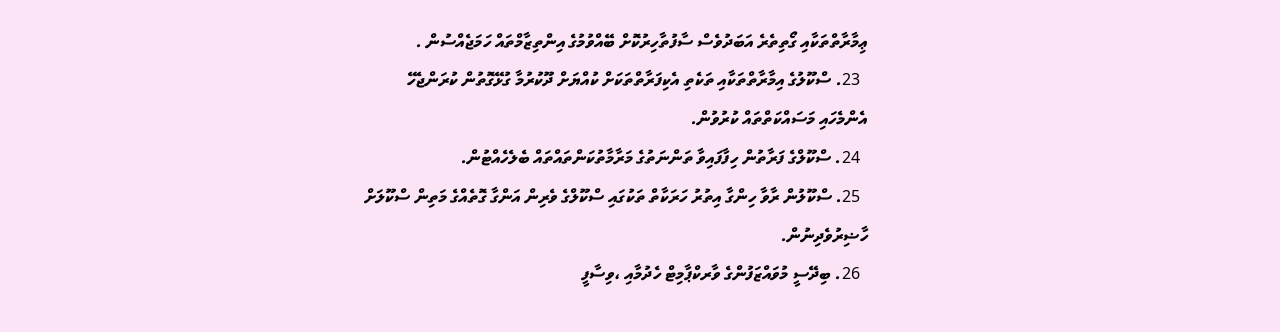ޢިމާރާތްތަކާއި ގޯތިތެރެ އަބަދުވެސް ސާފުތާހިރުކޮށް ބޭއްވުމުގެ އިންތިޒާމްތައް ހަމަޖެއްސުން .
  23. ސްކޫލުގެ އިމާރާތްތަކާއި ތަކެތި އެކިފަރާތްތަކަށް ކުއްޔަށް ދޫކުރުމާ ގުޅޭގޮތުން ކުރަންޖެހޭ އެންމެހައި މަސައްކަތްތައް ކުރުވުން.
  24. ސްކޫލްގެ ފަރާތުން ހިފާފައިވާ ތަންނަތުގެ މަރާމާތުކަންތައްތައް ބެލެހެއްޓުން.
  25. ސްކޫލުން ރާވާ ހިންގާ އިތުރު ހަރަކާތް ތަކުގައި ސްކޫލްގެ ވެރިން އަންގާ ގޮތެއްގެ މަތިން ސްކޫލަށް ހާޟިރުވެދިނުން.
  26. ބިދޭސީ މުވައްޒަފުންގެ ވާރކްޕާމިޓް ހެދުމާއި ،ވިސާފީ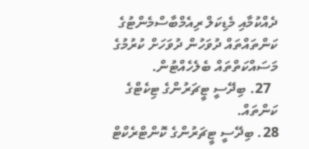ދެއްކުމާއި މެޑިކަލް ރިއެމްބާސްމެންޓުގެ ކަންތައްތައް ދުވަހުން ދުވަހަށް ކުރުމުގެ މަސައްކަތްތައް ބެލެހެއްޓުން.
  27. ބިދޭސީ ޓީޗަރުންގެ ޓިކެޓްގެ ކަންތައް.
28. ބިދޭސީ ޓީޗަރުންގެ ކޮންޓްރެކްޓް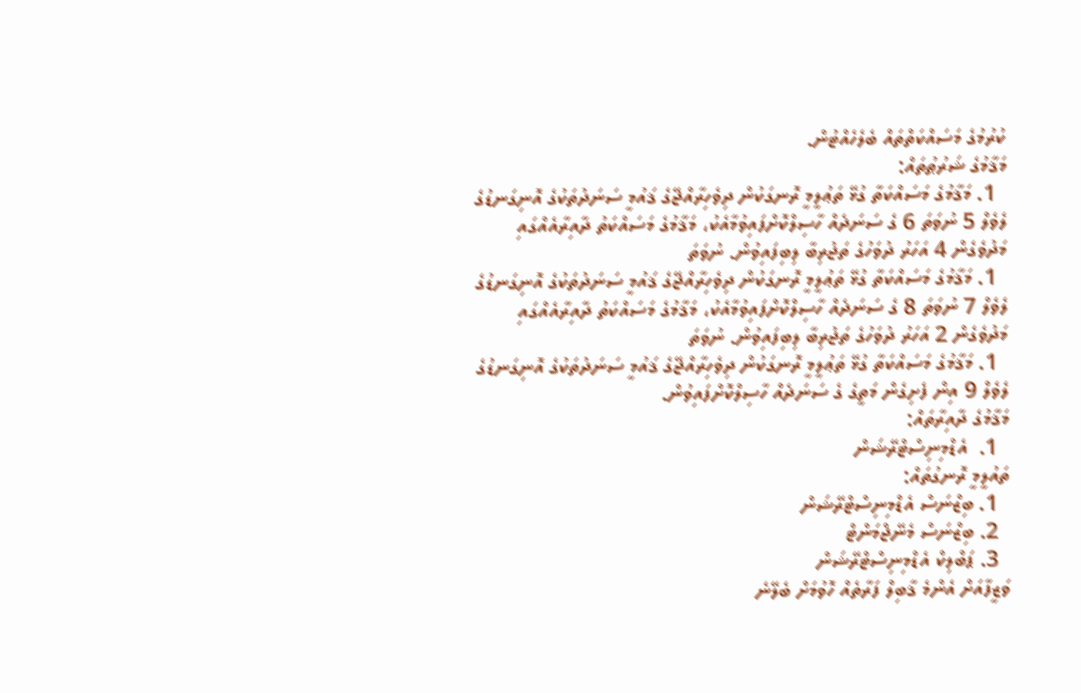ކުރުމުގެ މަސައްކަތްތައް ބެލެހެއްޓުން.
މަޤާމުގެ ޝަރުޠުތައް:
  1. މަޤާމުގެ މަސައްކަތާ ގުޅޭ ތަޢުލީމީ ރޮނގަކުން ދިވެހިރާއްޖޭގެ ޤައުމީ ސަނަދުތަކުގެ އޮނިގަނޑުގެ ލެވެލް 5 ނުވަތަ 6 ގެ ސަނަދެއް ހާސިލްކޮށްފައިވުމާއެކު، މަޤާމުގެ މަސައްކަތު ދާއިރާއެއްގައި މަދުވެގެން 4 އަހަރު ދުވަހުގެ ތަޖުރިބާ ލިބިފައިވުން. ނުވަތަ
  1. މަޤާމުގެ މަސައްކަތާ ގުޅޭ ތަޢުލީމީ ރޮނގަކުން ދިވެހިރާއްޖޭގެ ޤައުމީ ސަނަދުތަކުގެ އޮނިގަނޑުގެ ލެވެލް 7 ނުވަތަ 8 ގެ ސަނަދެއް ހާސިލްކޮށްފައިވުމާއެކު، މަޤާމުގެ މަސައްކަތު ދާއިރާއެއްގައި މަދުވެގެން 2 އަހަރު ދުވަހުގެ ތަޖުރިބާ ލިބިފައިވުން. ނުވަތަ
  1. މަޤާމުގެ މަސައްކަތާ ގުޅޭ ތަޢުލީމީ ރޮނގަކުން ދިވެހިރާއްޖޭގެ ޤައުމީ ސަނަދުތަކުގެ އޮނިގަނޑުގެ ލެވެލް 9 އިން ފެށިގެން މަތީގެ ގެ ސަނަދެއް ހާސިލްކޮށްފައިވުން.
މަޤާމުގެ ދާއިރާތައް:
  1.  އެޑްމިނިސްޓްރޭޝަން
ތައުލީމީ ރޮނގުތައް:
  1. ބިޒްނަސް އެޑްމިނިސްޓްރޭޝަން
  2. ބިޒްނަސް މެނޭޖްމަންޓް
  3. ޕަބްލިކް އެޑްމިނިސްޓްރޭޝަން
ވަޒީފާއަށް އެންމެ ޤާބިލް ފަރާތެއް ހޮވުމަށް ބެލޭނެ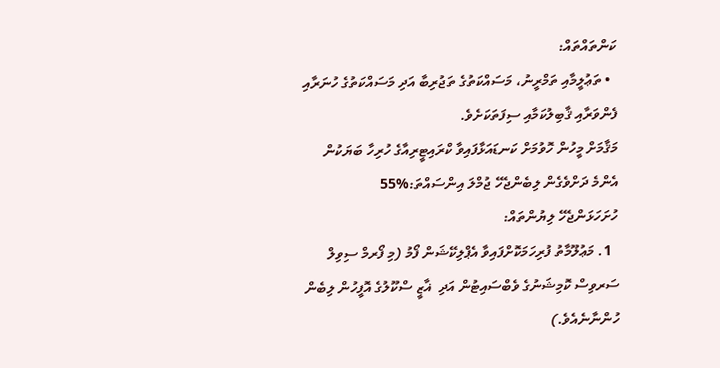ކަންތައްތައް:
  • ތަޢުލީމާއި ތަމްރީނު، މަސައްކަތުގެ ތަޖުރިބާ އަދި މަސައްކަތުގެ ހުނަރާއި ފެންވަރާއި ޤާބިލުކަމާއި ސިފަތަކަށެވެ.
މަޤާމަށް މީހުން ހޮވުމަށް ކަނޑައަޅާފައިވާ ކްރައިޓީރިއާގެ ހުރިހާ ބަޔަކުން އެންމެ ދަށްވެގެން ލިބެންޖެހޭ ޖުމްލަ އިންސައްތަ:%55
ހުށަހަޅަންޖެހޭ ލިޔުންތައް:
  1. މަޢުލޫމާތު ފުރިހަމަކޮށްފައިވާ އެޕްލިކޭޝަން ފޯމު (މި ފޯރމް ސިވިލް ސަރވިސް ކޮމިޝަނުގެ ވެބްސައިޓުން އަދި  ޣާޒީ ސްކޫލުގެ އޮފީހުން ލިބެން ހުންނާނެއެވެ.)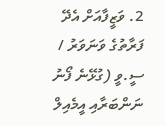2. ވަޒީފާއަށް އެދޭ ފަރާތުގެ ވަނަވަރު / ސީ.ވީ (ގުޅޭނެ ފޯނު ނަންބަރާއި އީމެއިލް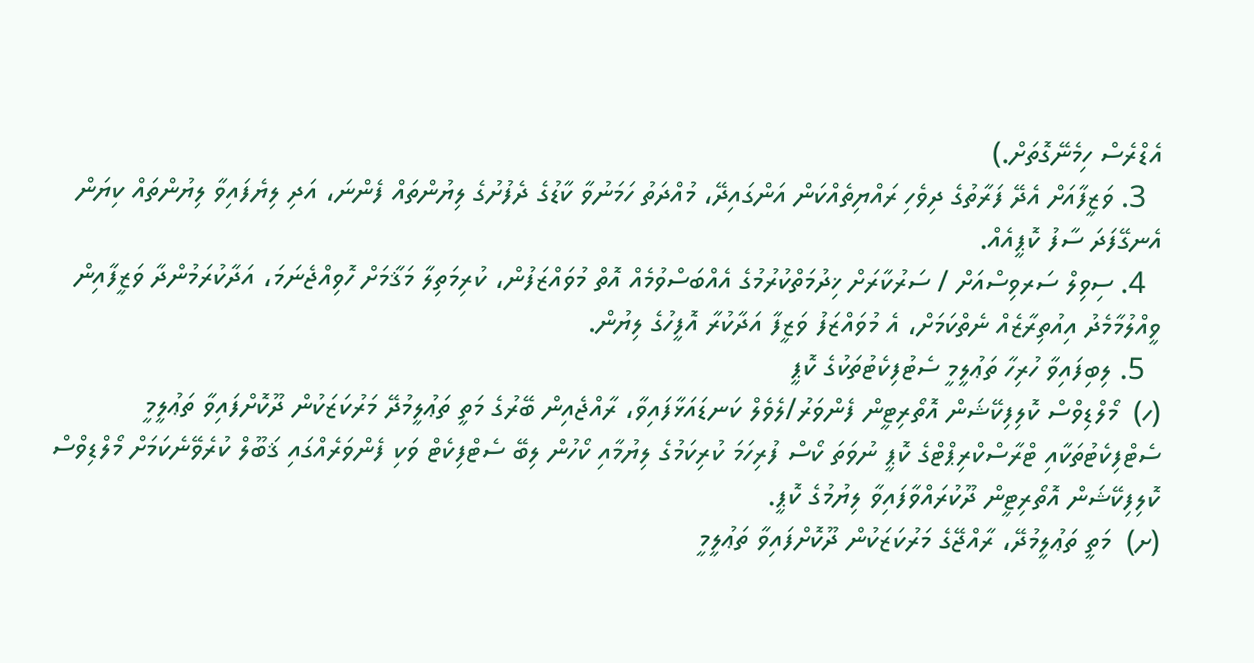އެޑްރެސް ހިމެނޭގޮތަށް.)
  3. ވަޒީފާއަށް އެދޭ ފަރާތުގެ ދިވެހި ރައްޔިތެއްކަން އަންގައިދޭ، މުއްދަތު ހަމަނުވާ ކާޑުގެ ދެފުށުގެ ލިޔުންތައް ފެންނަ، އަދި ލިޔެފައިވާ ލިޔުންތައް ކިޔަން އެނގޭފަދަ ސާފު ކޮޕީއެއް.
  4. ސިވިލް ސަރވިސްއަށް / ސަރުކާރަށް ޚިދުމަތްކުރުމުގެ އެއްބަސްވުމެއް އޮތް މުވައްޒަފުން، ކުރިމަތިލާ މަޤާމަށް ހޮވިއްޖެނަމަ، އަދާކުރަމުންދާ ވަޒީފާއިން ވީއްލުމާމެދު އިއުތިރާޒެއް ނެތްކަމަށް، އެ މުވައްޒަފު ވަޒީފާ އަދާކުރާ އޮފީހުގެ ލިޔުން.
  5. ލިބިފައިވާ ހުރިހާ ތަޢުލީމީ ސެޓުފިކެޓުތަކުގެ ކޮޕީ
(ހ)  މޯލްޑިވްސް ކޮލިފިކޭޝަން އޮތޯރިޓީން ފެންވަރު/ލެވެލް ކަނޑައަޅާފައިވާ، ރާއްޖެއިން ބޭރުގެ މަތީ ތަޢުލީމުދޭ މަރުކަޒަކުން ދޫކޮށްފައިވާ ތަޢުލީމީ ސެޓްފިކެޓުތަކާއި ޓްރާސްކްރިޕްޓްގެ ކޮޕީ ނުވަތަ ކޯސް ފުރިހަމަ ކުރިކަމުގެ ލިޔުމާއި ކޯހުން ލިބޭ ސެޓްފިކެޓް ވަކި ފެންވަރެއްގައި ޤަބޫލް ކުރެވޭނެކަމަށް މޯލްޑިވްސް ކޮލިފިކޭޝަން އޮތޯރިޓީން ދޫކުރައްވާފައިވާ ލިޔުމުގެ ކޮޕީ.
(ށ)  މަތީ ތަޢުލީމުދޭ، ރާއްޖޭގެ މަރުކަޒަކުން ދޫކޮށްފައިވާ ތަޢުލީމީ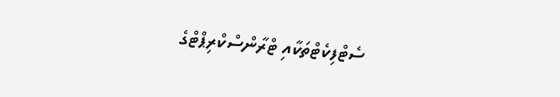ސެޓްފިކެޓްތަކާއި ޓްރާންސްކްރިޕްޓްގެ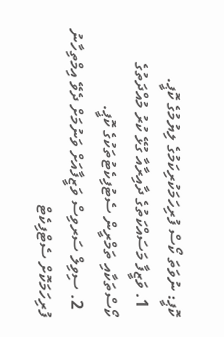ކޮޕީ: ނުވަތަ ކޯސް ފުރިހަމަކުރިކަމުގެ ލިޔުމުގެ ކޮޕީ.
  1. ވަޒީފާ މަސައްކަތުގެ ދާއިރާއާ ގުޅޭ ކުރު މުއްދަތުގެ ކޯސްތަކާއި ތަމްރީން ސެޓުފިކެޓުތަކުގެ ކޮޕީ.
  2. ސިވިލް ސަރވިސް ވަޒީފާއަށް ވަނުމަށް ދެވޭ އިމްތިހާނު ފުރިހަމަކޮށް ސެޓްފިކެޓް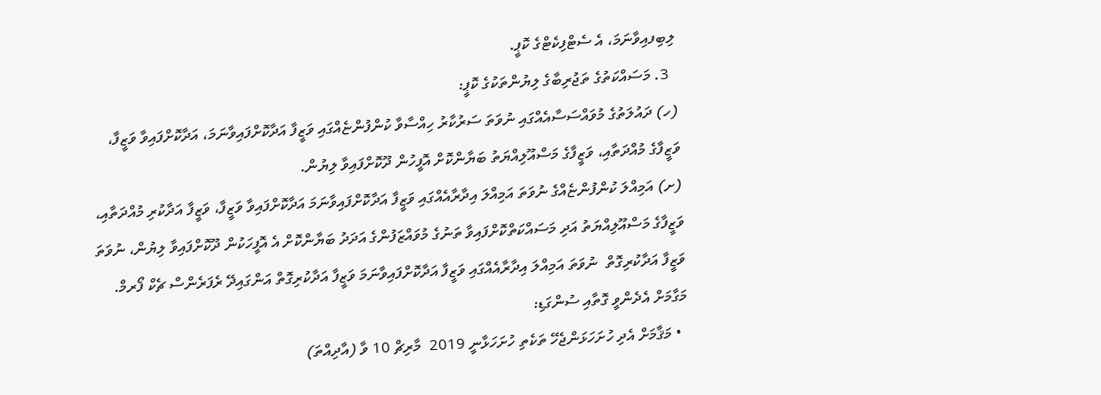ލިބިފއިވާނަމަ، އެ ސެޓްފިކެޓްގެ ކޮޕީ.
  3. މަސައްކަތުގެ ތަޖުރިބާގެ ލިޔުންތަކުގެ ކޮޕީ:
(ހ) ދައުލަތުގެ މުވައްސަސާއެއްގައި ނުވަތަ ސަރުކާރު ހިއްސާވާ ކުންފުންޏެއްގައި ވަޒީފާ އަދާކޮށްފައިވާނަމަ، އަދާކޮށްފައިވާ ވަޒީފާ، ވަޒީފާގެ މުއްދަތާއި، ވަޒީފާގެ މަސްއޫލިއްޔަތު ބަޔާންކޮށް އޮފީހުން ދޫކޮށްފައިވާ ލިޔުން.
(ށ) އަމިއްލަ ކުންފުންޏެއްގެ ނުވަތަ އަމިއްލަ އިދާރާއެއްގައި ވަޒީފާ އަދާކޮށްފައިވާނަމަ އަދާކޮށްފައިވާ ވަޒީފާ، ވަޒީފާ އަދާކުރި މުއްދަތާއި، ވަޒީފާގެ މަސްއޫލިއްޔަތު އަދި މަސައްކަތްކޮށްފައިވާ ތަނުގެ މުވައްޒަފުންގެ އަދަދު ބަޔާންކޮށް އެ އޮފީހަކުން ދޫކޮށްފައިވާ ލިޔުން، ނުވަތަ ވަޒީފާ އަދާކުރިގޮތް  ނުވަތަ އަމިއްލަ އިދާރާއެއްގައި ވަޒީފާ އަދާކޮށްފައިވާނަމަ ވަޒީފާ އަދާކުރިގޮތް އަންގައިދޭ ރެފަރެންސް ޗެކް ފޯރމް.
މަގާމަށް އެދެންވީ ގޮތާއި ސުންގަޑި:
  • މަޤާމަށް އެދި ހުށަހަޅަންޖެހޭ ތަކެތި ހުށަހަޅާނީ 2019  މާރިޗް 10 ވާ (އާދިއްތަ)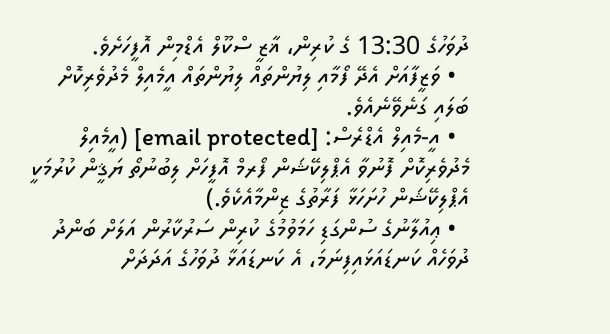ދުވަހުގެ 13:30 ގެ ކުރިން، ޣާޒީ ސްކޫލް އެޑްމިން އޮފީހަށެވެ.
  • ވަޒީފާއަށް އެދޭ ފޯމާއި ލިޔުންތައް ލިޔުންތައް އީމެއިލް މެދުވެރިކޮށް ބަލައި ގަނެވޭނެއެވެ.
  • އީ-މެއިލް އެޑްރެސް: [email protected] (އީމެއިލް މެދުވެރިކޮށް ފޮނުވާ އެޕްލިކޭޝަން ފޯރމް އޮފީހަށް ލިބުނުތޯ ޔަޤީން ކުރުމަކީ އެޕްލިކޭޝަން ހުށަހަޅާ ފަރާތުގެ ޒިންމާއެކެވެ.)
  • ޢިއުލާނުގެ ސުންގަޑި ހަމަވުމުގެ ކުރިން ސަރުކާރުން އަލަށް ބަންދު ދުވަހެއް ކަނޑައަޅައިފިނަމަ، އެ ކަނޑައަޅާ ދުވަހުގެ އަދަދަށް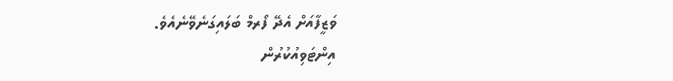ވަޒީފާއަށް އެދޭ ފޯރމް ބަލައިގަނެވޭނެއެވެ.
އިންޓަވިއުކުރުން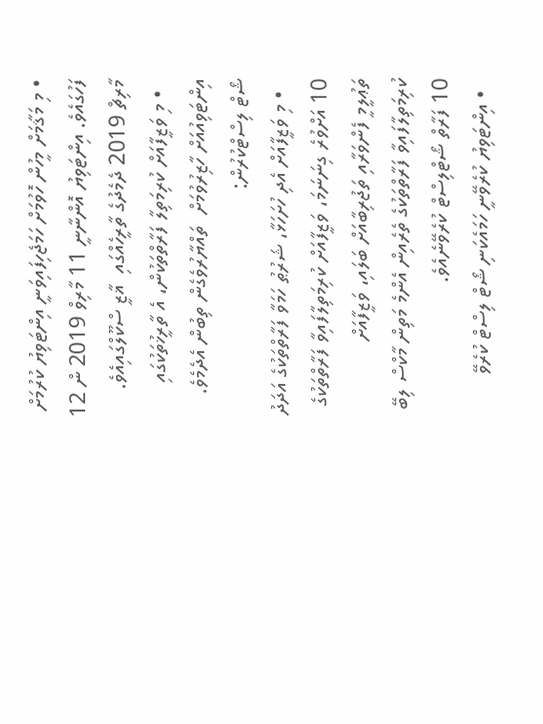• މި މަޤާމަށް މީހުން ހޮވުމަށް ހަމަޖެހިފައިވަނީ އިންޓަވިޔު ކުރުމަށް ފަހުގައެވެ. އިންޓަވިޔު އޮންނާނީ 11 މާރިވް 2019 ން 12 މާރިޗް 2019 ދެމެދުގެ ތާރީހެއްގައި  ޣާޒީ ސްކޫލްގައިއެވެ.
  • މި ވަޒީފާއަށް ކުރިމަތިލާ ފަރާތްތަކުން، އެ ތާރީޚުތަކުގައި އިންޓަވިއުއަށް ހާޒިރުވުމަށް  ތައްޔާރުވެގެން ތިބުން އެދެމެވެ.
ޝޯޓް ލިސްޓްކުރުން:
  • މި ވަޒީފާއަށް އެދި ހުށަހަޅާ، ޝަރުޠު ހަމަވާ ފަރާތްތަކުގެ އަދަދު 10 އަށްވުރެ ގިނަނަމަ، ވަޒީފާއަށް ކުރިމަތިލާފައިވާ ފަރާތްތަކުގެ ތަޢުލީމީ ފެންވަރާއި ތަޖުރިބާއަށް ބަލައި، ވަޒީފާއަށް ކުރިމަތިލާފައިވާ ފަރާތްތަކުގެ ތެރެއިން އެންމެ މަތިން މާކްސް ލިބޭ 10 ފަރާތް ޝޯޓްލިސްޓް ކުރެވޭނެއެވެ.
  • އިންޓަވިޔު ކުރެވޭނީ ހަމައެކަނި ޝޯޓް ލިސްޓް ކުރެވޭ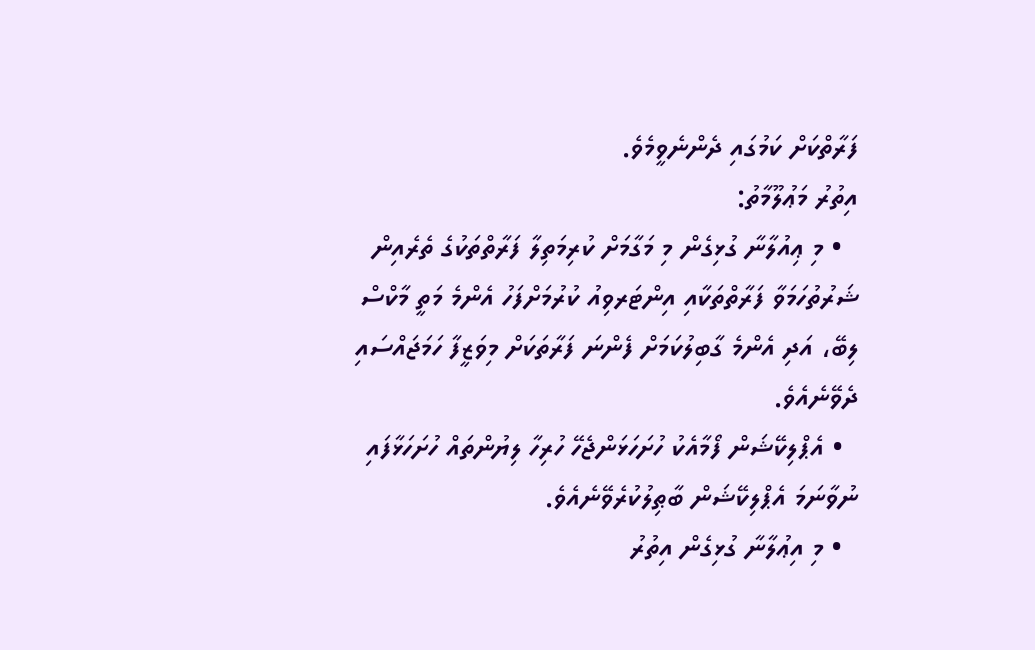ފަރާތްކަށް ކަމުގައި ދެންނެވީމެވެ.
އިތުރު މަޢުލޫމާތު:
  • މި ޢިއުލާނާ ގުޅިގެން މި މަގާމަށް ކުރިމަތިލާ ފަރާތްތަކުގެ ތެރެއިން ޝަރުތުހަމަވާ ފަރާތްތަކާއި އިންޓަރވިއު ކުރުމަށްފަހު އެންމެ މަތީ މާކްސް ލިބޭ، އަދި އެންމެ ގާބިލުކަމަށް ފެންނަ ފަރާތަކަށް މިވަޒީފާ ހަމަޖައްސައި ދެވޭނެއެވެ.
  • އެޕްލިކޭޝަން ފޯމާއެކު ހުށަހަޅަންޖެހޭ ހުރިހާ ލިޔުންތައް ހުށަހަޅާފައި ނުވާނަމަ އެޕްލިކޭޝަން ބާޠިލުކުރެވޭނެއެވެ.
  • މި އިޢުލާނާ ގުޅިގެން އިތުރު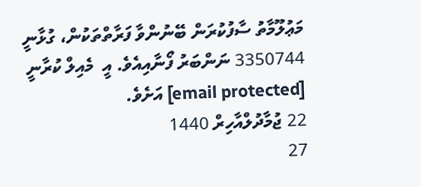މަޢުލޫމާތު ސާފުކުރަން ބޭނުންވާ ފަރާތްތަކުން، ގުޅާނީ  3350744 ނަންބަރު ފޯނާއިއެވެ. އީ  މެއިލް ކުރާނީ [email protected] އަށެވެ.
22 ޖުމާދުލްއާހިރް 1440
27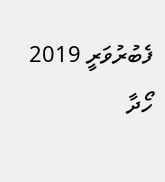ފެބުރުވަރީ 2019
ހޯދާ